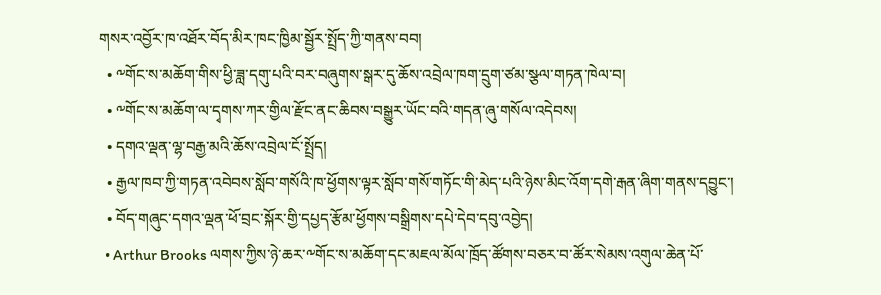གསར་འབྱོར་ཁ་འཐོར་བོད་མིར་ཁང་ཁྱིམ་སྦྱོར་སྤྲོད་ཀྱི་གནས་བབ།
  • ༸གོང་ས་མཆོག་གིས་ཕྱི་ཟླ་དགུ་པའི་བར་བཞུགས་སྒར་དུ་ཆོས་འབྲེལ་ཁག་དྲུག་ཙམ་སྩལ་གཏན་ཁེལ་བ།
  • ༸གོང་ས་མཆོག་ལ་དྭགས་ཀར་གྱིལ་རྫོང་ནང་ཆིབས་བསྒྱུར་ཡོང་བའི་གདན་ཞུ་གསོལ་འདེབས།
  • དགའ་ལྡན་ལྷ་བརྒྱ་མའི་ཆོས་འབྲེལ་ངོ་སྤྲོད།
  • རྒྱལ་ཁབ་ཀྱི་གཏན་འབེབས་སློབ་གསོའི་ཁ་ཕྱོགས་ལྟར་སློབ་གསོ་གཏོང་གི་མེད་པའི་ཉེས་མིང་འོག་དགེ་རྒན་ཞིག་གནས་དབྱུང་།
  • བོད་གཞུང་དགའ་ལྡན་ཕོ་བྲང་སྐོར་གྱི་དཔྱད་རྩོམ་ཕྱོགས་བསྒྲིགས་དཔེ་དེབ་དབུ་འབྱེད།
  • Arthur Brooks ལགས་ཀྱིས་ཉེ་ཆར་༸གོང་ས་མཆོག་དང་མཇལ་མོལ་ཁྲོད་ཚོགས་བཅར་བ་ཚོར་སེམས་འགུལ་ཆེན་པོ་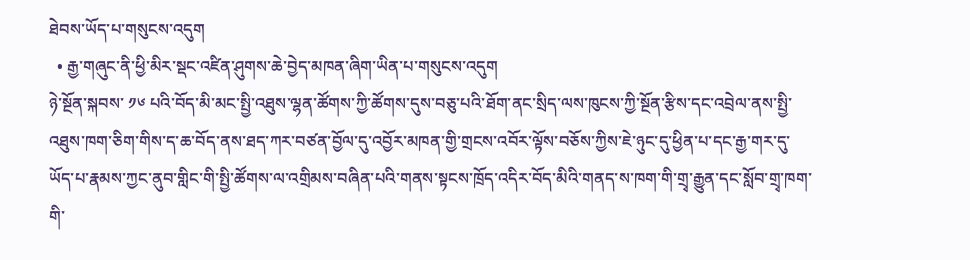ཐེབས་ཡོད་པ་གསུངས་འདུག
  • རྒྱ་གཞུང་ནི་ཕྱི་མིར་སྡང་འཛིན་ཤུགས་ཆེ་བྱེད་མཁན་ཞིག་ཡིན་པ་གསུངས་འདུག
ཉེ་སྔོན་སྐབས་ ༡༦ པའི་བོད་མི་མང་སྤྱི་འཐུས་ལྷན་ཚོགས་ཀྱི་ཚོགས་དུས་བཅུ་པའི་ཐོག་ནང་སྲིད་ལས་ཁུངས་ཀྱི་སྔོན་རྩིས་དང་འབྲེལ་ནས་སྤྱི་འཐུས་ཁག་ཅིག་གིས་ད་ཆ་བོད་ནས་ཐད་ཀར་བཙན་བྱོལ་དུ་འབྱོར་མཁན་གྱི་གྲངས་འབོར་ལྟོས་བཅོས་ཀྱིས་ཇེ་ཉུང་དུ་ཕྱིན་པ་དང་རྒྱ་གར་དུ་ཡོད་པ་རྣམས་ཀྱང་ནུབ་གླིང་གི་སྤྱི་ཚོགས་ལ་འགྲིམས་བཞིན་པའི་གནས་སྟངས་ཁྲོད་འདིར་བོད་མིའི་གནད་ས་ཁག་གི་གྲྭ་རྒྱུན་དང་སློབ་གྲྭ་ཁག་གི་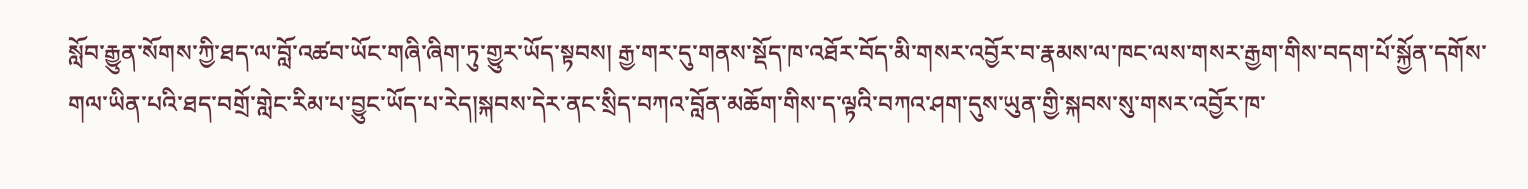སློབ་རྒྱུན་སོགས་ཀྱི་ཐད་ལ་བློ་འཚབ་ཡོང་གཞི་ཞིག་ཏུ་གྱུར་ཡོད་སྟབས། རྒྱ་གར་དུ་གནས་སྡོད་ཁ་འཐོར་བོད་མི་གསར་འབྱོར་བ་རྣམས་ལ་ཁང་ལས་གསར་རྒྱག་གིས་བདག་པོ་སྐྱོན་དགོས་གལ་ཡིན་པའི་ཐད་བགྲོ་གླེང་རིམ་པ་བྱུང་ཡོད་པ་རེད།སྐབས་དེར་ནང་སྲིད་བཀའ་བློན་མཆོག་གིས་ད་ལྟའི་བཀའ་ཤག་དུས་ཡུན་གྱི་སྐབས་སུ་གསར་འབྱོར་ཁ་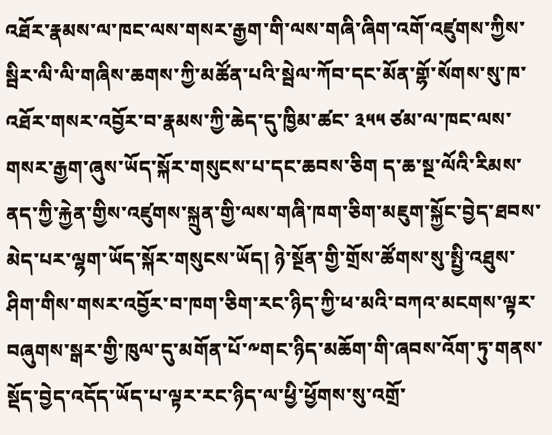འཐོར་རྣམས་ལ་ཁང་ལས་གསར་རྒྱག་གི་ལས་གཞི་ཞིག་འགོ་འཛུགས་ཀྱིས་སྦིར་ལི་ལི་གཞིས་ཆགས་ཀྱི་མཚོན་པའི་སྦེལ་ཀོབ་དང་མོན་གྷོ་སོགས་སུ་ཁ་འཐོར་གསར་འབྱོར་བ་རྣམས་ཀྱི་ཆེད་དུ་ཁྱིམ་ཚང་ ༣༥༥ ཙམ་ལ་ཁང་ལས་གསར་རྒྱག་ཞུས་ཡོད་སྐོར་གསུངས་པ་དང་ཆབས་ཅིག ད་ཆ་སྔ་ལོའི་རིམས་ནད་ཀྱི་རྐྱེན་གྱིས་འཛུགས་སྐྲུན་གྱི་ལས་གཞི་ཁག་ཅིག་མཇུག་སྐྱོང་བྱེད་ཐབས་མེད་པར་ལྷག་ཡོད་སྐོར་གསུངས་ཡོད། ཉེ་སྔོན་གྱི་གྲོས་ཚོགས་སུ་སྤྱི་འཐུས་ཤིག་གིས་གསར་འབྱོར་བ་ཁག་ཅིག་རང་ཉིད་ཀྱི་ཕ་མའི་བཀའ་མངགས་ལྟར་བཞུགས་སྒར་གྱི་ཁུལ་དུ་མགོན་པོ་༸གང་ཉིད་མཆོག་གི་ཞབས་འོག་ཏུ་གནས་སྡོད་བྱེད་འདོད་ཡོད་པ་ལྟར་རང་ཉིད་ལ་ཕྱི་ཕྱོགས་སུ་འགྲོ་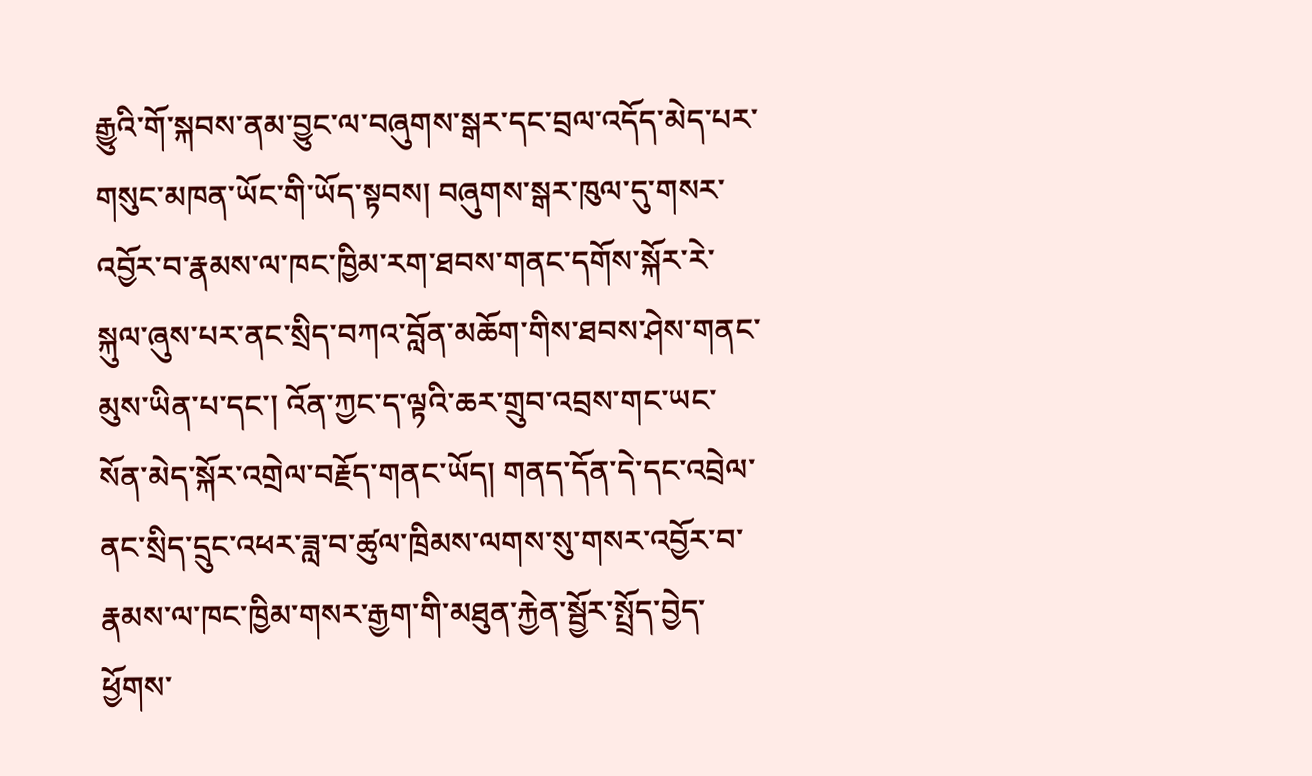རྒྱུའི་གོ་སྐབས་ནམ་བྱུང་ལ་བཞུགས་སྒར་དང་བྲལ་འདོད་མེད་པར་གསུང་མཁན་ཡོང་གི་ཡོད་སྟབས། བཞུགས་སྒར་ཁུལ་དུ་གསར་འབྱོར་བ་རྣམས་ལ་ཁང་ཁྱིམ་རག་ཐབས་གནང་དགོས་སྐོར་རེ་སྐུལ་ཞུས་པར་ནང་སྲིད་བཀའ་བློན་མཆོག་གིས་ཐབས་ཤེས་གནང་མུས་ཡིན་པ་དང་། འོན་ཀྱང་ད་ལྟའི་ཆར་གྲུབ་འབྲས་གང་ཡང་སོན་མེད་སྐོར་འགྲེལ་བརྗོད་གནང་ཡོད། གནད་དོན་དེ་དང་འབྲེལ་ནང་སྲིད་དྲུང་འཕར་ཟླ་བ་ཚུལ་ཁྲིམས་ལགས་སུ་གསར་འབྱོར་བ་རྣམས་ལ་ཁང་ཁྱིམ་གསར་རྒྱག་གི་མཐུན་རྐྱེན་སྦྱོར་སྤྲོད་བྱེད་ཕྱོགས་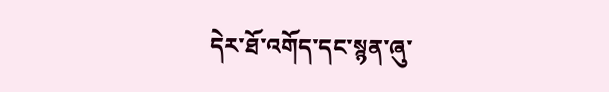དེར་ཐོ་འགོད་དང་སྙན་ཞུ་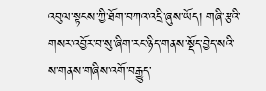འབུལ་སྟངས་ཀྱི་ཐོག་བཀའ་འདྲི་ཞུས་ཡོད། གཞི་རྩའི་གསར་འབྱོར་བ་སུ་ཞིག་རང་ཉིད་གནས་སྡོད་བྱེད་སའི་ས་གནས་གཞིས་འགོ་བརྒྱུད་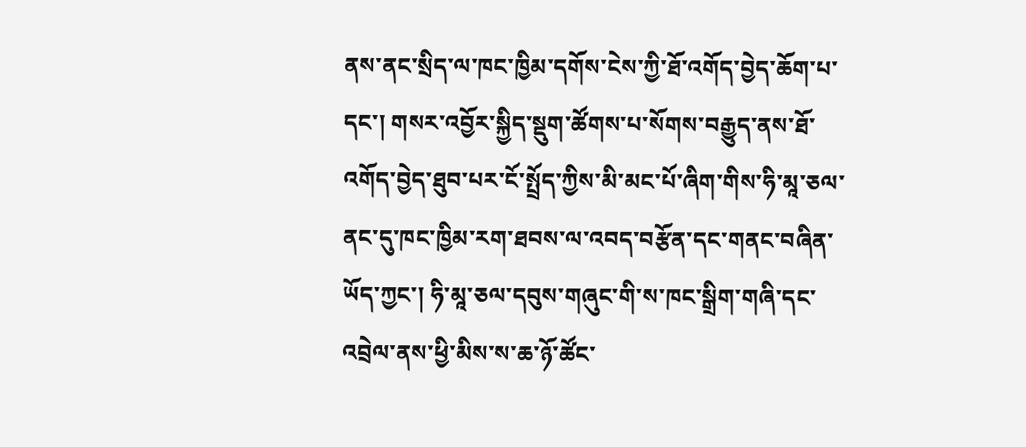ནས་ནང་སྲིད་ལ་ཁང་ཁྱིམ་དགོས་ངེས་ཀྱི་ཐོ་འགོད་བྱེད་ཆོག་པ་དང་། གསར་འབྱོར་སྐྱིད་སྡུག་ཚོགས་པ་སོགས་བརྒྱུད་ནས་ཐོ་འགོད་བྱེད་ཐུབ་པར་ངོ་སྤྲོད་ཀྱིས་མི་མང་པོ་ཞིག་གིས་ཧི་མཱ་ཅལ་ནང་དུ་ཁང་ཁྱིམ་རག་ཐབས་ལ་འབད་བརྩོན་དང་གནང་བཞིན་ཡོད་ཀྱང་། ཧི་མཱ་ཅལ་དབུས་གཞུང་གི་ས་ཁང་སྒྲིག་གཞི་དང་འབྲེལ་ནས་ཕྱི་མིས་ས་ཆ་ཉོ་ཚོང་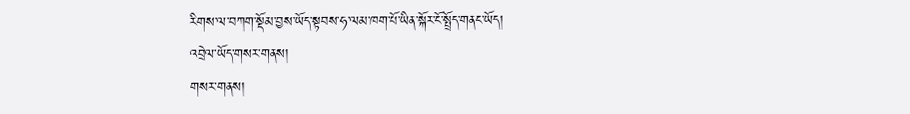རིགས་ལ་བཀག་སྡོམ་བྱས་ཡོད་སྟབས་ཧ་ལམ་ཁག་པོ་ཡིན་སྐོར་ངོ་སྤྲོད་གནང་ཡོད།
འབྲེལ་ཡོད་གསར་གནས།
གསར་གནས།